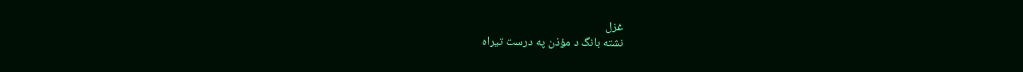غزل
نشته بانگ د مؤذن په درست تيراه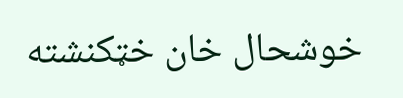خوشحال خان خټکنشته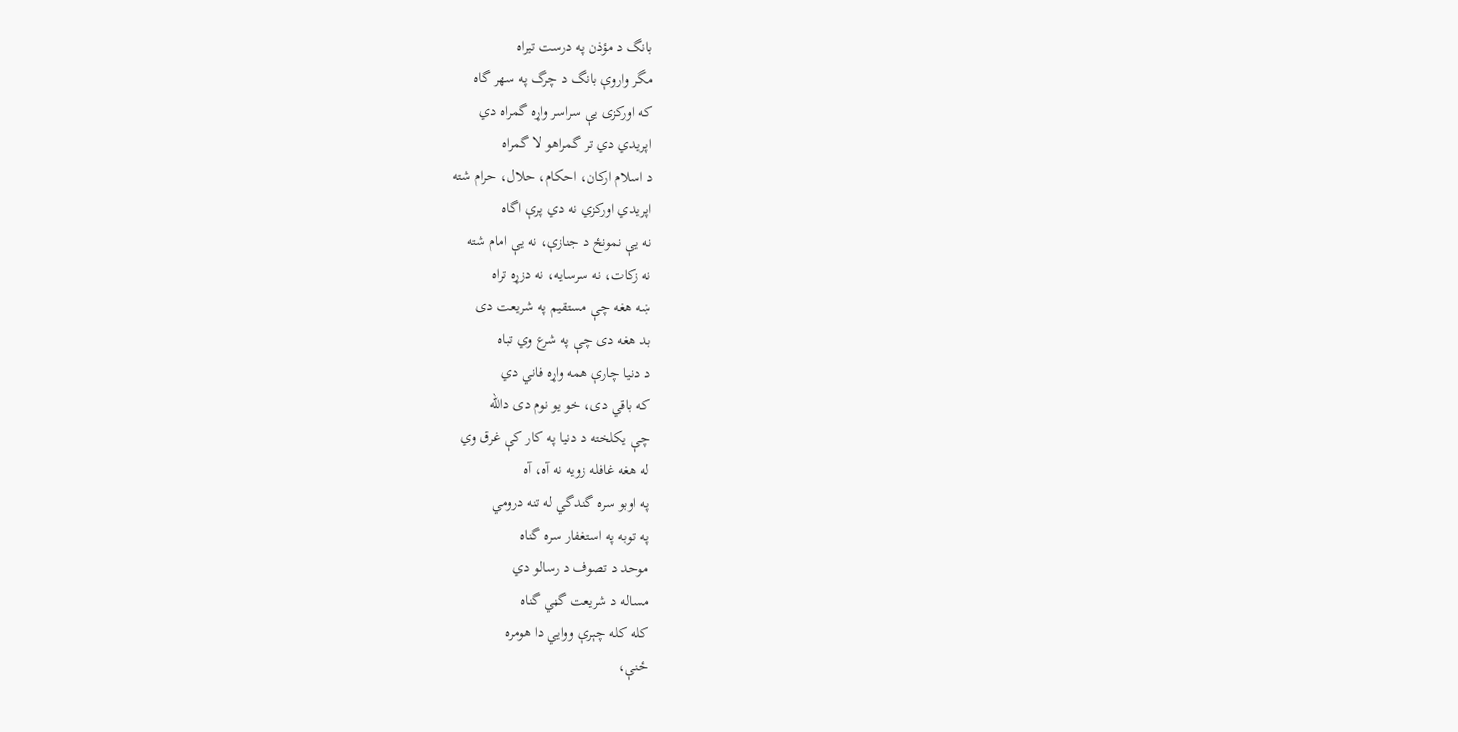بانگ د مؤذن په درست تيراه
مگر واروې بانگ د چرگ په سهر گاه
که اورکزی يې سراسر واړه گمراه دي
اپريدي دي تر گمراهو لا گمراه
د اسلام ارکان، احکام، حلال، حرام شته
اپريدي اورکزي نه دي پرې اگاه
نه يې نمونځ د جنازې، نه يې امام شته
نه زکات، نه سرسايه، نه دزړه تراه
ښه هغه چې مستقيم په شريعت دی
بد هغه دی چې په شرع وي تباه
د دنيا چارې همه واړه فاني دي
که باقي دی، خو يو نوم دی دالله
چې يکلخته د دنيا په کار کې غرق وي
له هغه غافله زويه نه آه، آه
په اوبو سره گندگي له تنه درومي
په توبه په استغفار سره گناه
موحد د تصوف د رسالو دي
مساله د شريعت گڼي گناه
کله کله چېرې ووايي دا هومره
ځنې،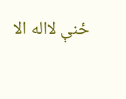ځنې لااله الا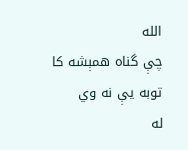الله
چې گناه همېشه کا توبه يې نه وي
له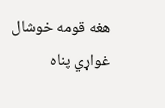هغه قومه خوشال غواړي پناه